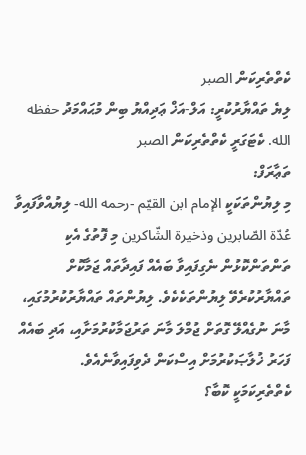ކެތްތެރިކަން الصبر
ލިޔެ ތައްޔާރުކުރީ: އަލް-އަޚް ޢަދިއްޔު ބިން މުޙައްމަދު حفظه الله. ކެޓަގަރީ ކެތްތެރިކަން الصبر
ތަޢާރަފް:
މި ލިޔުންތަކަކީ الإمام ابن القيّم -رحمه الله- ލިޔުއްވާފައިވާ عُدّة الصّابرين وذخيرة الشّاكرين މި ފޮތުގެ އެކި ތަންތަންކޮޅުން ނެގިފައިވާ ބައެއް ފައިދާތައް ޖަމާކޮށް ތައްޔާރުކުރެވޭ ލިޔުންތަކެކެވެ. ލިޔުންތައް ތައްޔާރުކުރުމުގައި، މާނަ ނުގެއްލޭ ގޮތަށް ޖުމްލަ މާނަ ތަރުޖަމާކުރުމަށާއި، އަދި ބައެއް ފަހަރު ޚުލާޞަކުރުމަށް އިސްކަން ދެވިފައިވާނެއެވެ.
ކެތްތެރިކަމަކީ ކޮބާ؟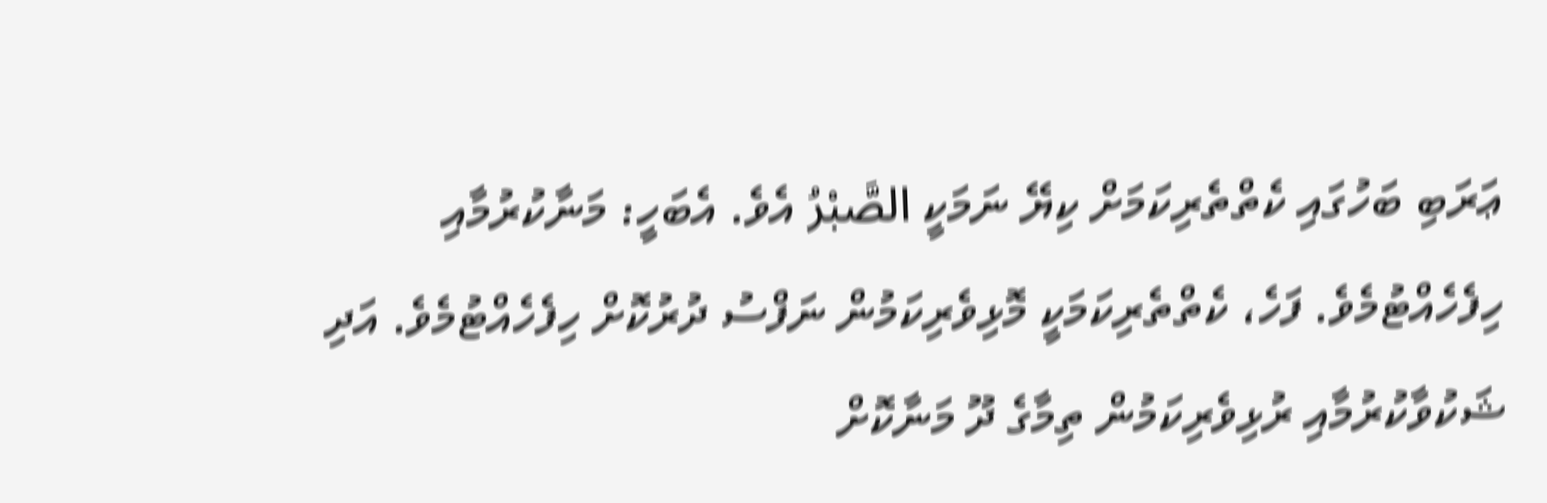ޢަރަބި ބަހުގައި ކެތްތެރިކަމަށް ކިޔޭ ނަމަކީ الصَّبْرُ އެވެ. އެބަހީ: މަނާކުރުމާއި ހިފެހެއްޓުމެވެ. ފަހެ، ކެތްތެރިކަމަކީ މޮޅިވެރިކަމުން ނަފްސު ދުރުކޮށް ހިފެހެއްޓުމެވެ. އަދި ޝަކުވާކުރުމާއި ރުޅިވެރިކަމުން ތިމާގެ ދޫ މަނާކޮށް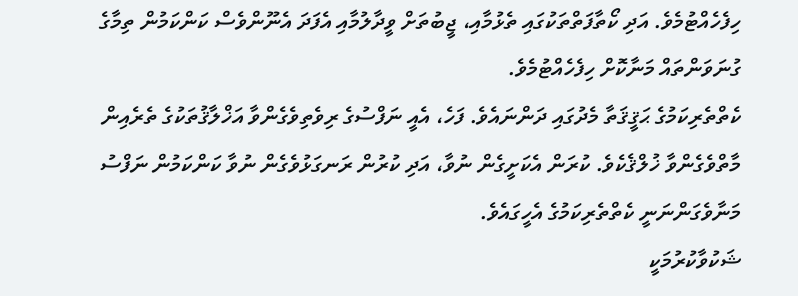ހިފެހެއްޓުމެވެ. އަދި ކޯތާފަތްތަކުގައި ތެޅުމާއި، ޖީބުތަށް ވީދާލުމާއި އެފަދަ އެނޫންވެސް ކަންކަމުން ތިމާގެ ގުނަވަންތައް މަނާކޮށް ހިފެހެއްޓުމެވެ.
ކެތްތެރިކަމުގެ ޙަޤީޤަތާ މެދުގައި ދަންނައެވެ. ފަހެ، އެއީ ނަފްސުގެ ރިވެތިވެގެންވާ އަޚްލާޤުތަކުގެ ތެރެއިން މާތްވެގެންވާ ޚުލްޤެކެވެ. ކުރަން އެކަށީގެން ނުވާ، އަދި ކުރުން ރަނގަޅުވެގެން ނުވާ ކަންކަމުން ނަފްސު މަނާވެގަންނަނީ ކެތްތެރިކަމުގެ އެހީގައެވެ.
ޝަކުވާކުރުމަކީ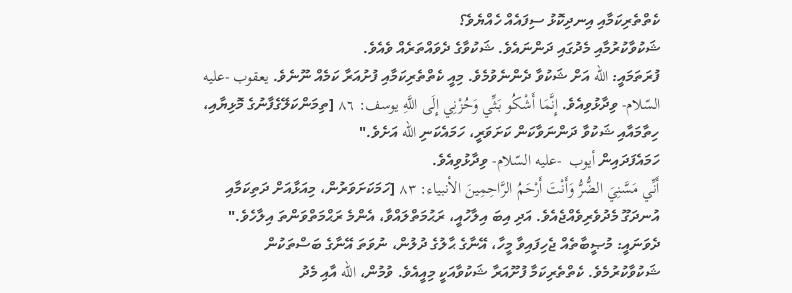ކެތްތެރިކަމާއި އިނދިކޮޅު ސިފައެއް ހެއްޔެވެ؟
ޝަކުވާކުރުމާއި މެދުގައި ދަންނައެވެ. ޝަކުވާގެ ދެވައްތަރެއް ވެއެވެ.
ފުރަތަމައީ: الله އަށް ޝަކުވާ ދެންނެވުމެވެ. މިއީ ކެތްތެރިކަމާއި ފުށުއަރާ ކަމެއް ނޫނެވެ. يعقوب -عليه السّلام- ވިދާޅުވިއެވެ. إِنَّمَا أَشْكُو بَثِّي وَحُزْنِي إِلَى اللَّهِ يوسف: ٨٦ [ތިމަންކަލޭގެފާނުގެ މޮޅިޔާއި، ހިތާމައާއި ޝަކުވާ ދަންނަވާކަން ކަށަވަރީ، ހަމައެކަނި الله އަށެވެ."
ހަމައެފަދައިން أيوب  -عليه السّلام- ވިދާޅުވިއެވެ.
أَنِّي مَسَّنِيَ الضُّرُّ وَأَنْتَ أَرْحَمُ الرَّاحِمِينَ الأنبياء: ٨٣ [ހަމަކަށަވަރުން، މިއަޅާއަށް ދަތިކަމާއި އުނދަގޫ މެދުވެރިވެއްޖެއެވެ. އަދި އިބަ އިލާހުއީ، ރަޙުމަތްލައްވާ، އެންމެ ރަޙްމަތްވަންތަ އިލާހެވެ."
ދެވަނައީ: މުޞީބާތެއް ޖެހިފައިވާ މީހާ، އޭނާގެ ޙާލުގެ ދުލުން، ނުވަތަ އޭނާގެ ބަސްތަކުން ޝަކުވާކުރުމެވެ. ކެތްތެރިކަމާ ފުށޫއަރާ ޝަކުވާއަކީ މިއީއެވެ. ވުމުން، الله އާއި މެދު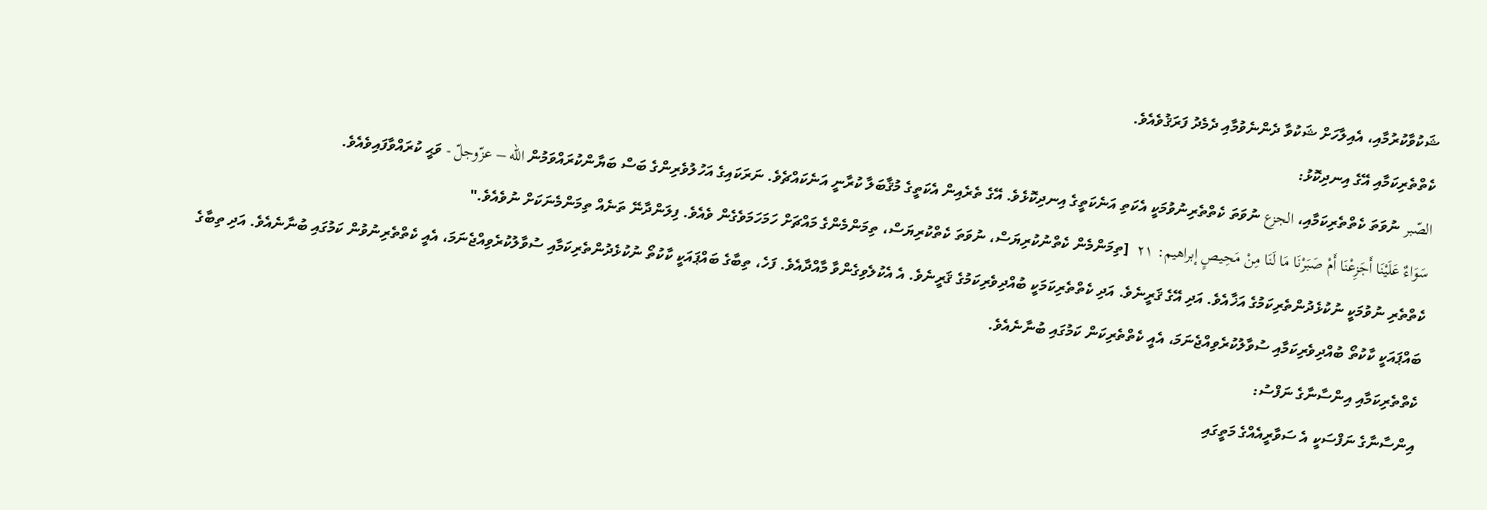ޝަކުވާކުރުމާއި، އެއިލާހަށް ޝަކުވާ ދެންނެވުމާއި ދެމެދު ފަރަޤުވެއެވެ.
ކެތްތެރިކަމާއި އޭގެ އިނދިކޮޅު:
الصّبر ނުވަތަ ކެތްތެރިކަމާއި، الجزع ނުވަތަ ކެތްތެރިނުވުމަކީ އެކަތި އަނެކަތީގެ އިނދިކޮޅެވެ. އޭގެ ތެރެއިން އެކަތީގެ މުޤާބަލާ ކުރާނީ އަނެކައްޗެވެ. ނަރަކައިގެ އަހުލުވެރިންގެ ބަސް ބަޔާންކުރައްވަމުން الله – عزّوجلّ - ވަޙީ ކުރައްވާފައިވެއެވެ.
سَوَاءٌ عَلَيْنَا أَجَزِعْنَا أَمْ صَبَرْنَا مَا لَنَا مِنْ مَحِيصٍ إبراهيم: ٢١  [ތިމަންމެން ކެތްނުކުރިޔަސް، ނުވަތަ ކެތްކުރިޔަސް، ތިމަންމެންގެ މައްޗަށް ހަމަހަމަވެގެން ވެއެވެ. ފިލަންދާނޭ ތަނެއް ތިމަންމެނަކަށް ނުވެއެވެ."
ކެތްތެރި ނުވުމަކީ ނުކުޅެދުންތެރިކަމުގެ އަޚާއެވެ. އަދި އޭގެ ޤަރީނެވެ. އަދި ކެތްތެރިކަމަކީ ބުއްދިވެރިކަމުގެ ޤަރީނެވެ. އެ އެކުލެވިގެންވާ މާއްދާއެވެ. ފަހެ، ތިބާގެ ބައްޕައަކީ ކާކުތޯ ނުކުޅެދުންތެރިކަމާއި ސުވާލުކުރެވިއްޖެނަމަ، އެއީ ކެތްތެރިނުވުން ކަމުގައި ބުނާނެއެވެ. އަދި ތިބާގެ ބައްޕައަކީ ކާކުތޯ ބުއްދިވެރިކަމާއި ސުވާލުކުރެވިއްޖެނަމަ، އެއީ ކެތްތެރިކަން ކަމުގައި ބުނާނެއެވެ.
ކެތްތެރިކަމާއި އިންސާނާގެ ނަފްސު:
އިންސާނާގެ ނަފްސަކީ އެ ސަވާރީއެއްގެ މަތީގައި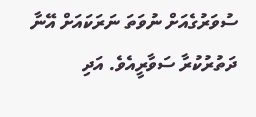ސުވަރުގެއަށް ނުވަތަ ނަރަކައަށް އޭނާ ދަތުރުކުރާ ސަވާރީއެވެ. އަދި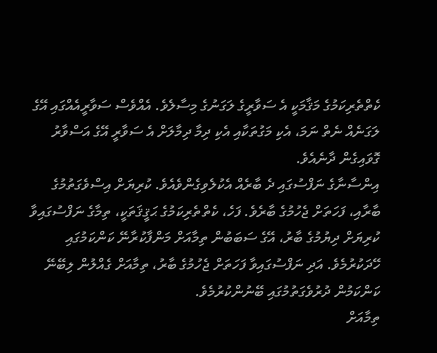ކެތްތެރިކަމުގެ މަޤާމަކީ އެ ސަވާރީގެ ލަގަނުގެ މިސާލެވެ. އެއްވެސް ސަވާރީއެއްގައި އޭގެ ލަގަނެއް ނެތް ނަމަ، އެކި މަގުތަކާއި އެކި ދިމާ ދިމާލަށް އެ ސަވާރީ އޭގެ އަސްވާރު ގޮވައިގެން ދާނެއެވެ.
އިންސާނާގެ ނަފްސުގައި ދެ ބާރެއް އެކުލެވިގެންވެއެވެ. ކުރިޔަށް އިސްވެގަތުމުގެ ބާރާއި، ފަހަތަށް ޖެހުމުގެ ބާރެވެ. ފަހެ، ކެތްތެރިކަމުގެ ޙަޤީޤަތަކީ، ތިމާގެ ނަފްސުގައިވާ ކުރިޔަށް ދިޔުމުގެ ބާރު، އޭގެ ސަބަބުން ތިމާއަށް މަންފާކުރާނޭ ކަންކަމުގައި ހޭދަކުރުމެވެ. އަދި ނަފްސުގައިވާ ފަހަތަށް ޖެހުމުގެ ބާރު، ތިމާއަށް ގެއްލުން ލިބޭނޭ ކަންކަމުން ދުރުވެގަތުމުގައި ބޭނުންކުރުމެވެ.
ތިމާއަށް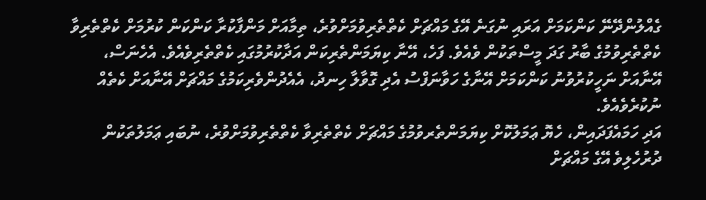ގެއްލުންދޭނޭ ކަންކަމަށް އަރައި ނުގަނެ އޭގެ މައްޗަށް ކެތްތެރިވުމަށްވުރެ، ތިމާއަށް މަންފާކުރާ ކަންކަން ކުރުމަށް ކެތްތެރިވާ ކެތްތެރިވުމުގެ ބާރު ގަދަ މީސްތަކުން ވެއެވެ. ފަހެ، އޭނާ ކިޔަމަންތެރިކަން އަދާކުރުމުގައި ކެތްތެރިވެއެވެ. އެހެނަސް، އޭނާއަށް ނަހީކުރުވުނު ކަންކަމަށް އޭނާގެ ހަވާނަފްސު އެދި ގޮވާލާ ހިނދު، އެއެދުންވެރިކަމުގެ މައްޗަށް އޭނާއަށް ކެތެއް ނުކުރެވެއެވެ.
އަދި ހަމައެފަދައިން، ހެޔޮ ޢަމަލުކޮށް ކިޔަމަންތެރވުމުގެ މައްޗަށް ކެތްތެރިވާ ކެތްތެރިވުމަށްވުރެ، ނުބައި ޢަމަލުތަކުން ދުރުހެލިވެ އޭގެ މައްޗަށް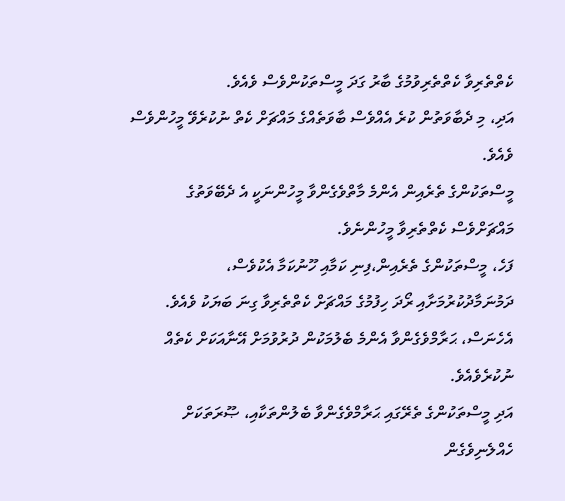ކެތްތެރިވާ ކެތްތެރިވުމުގެ ބާރު ގަދަ މީސްތަކުންވެސް ވެއެވެ.
އަދި، މި ދެބާވަތުން ކުރެ އެއްވެސް ބާވަތެއްގެ މައްޗަށް ކެތް ނުކުރެވޭ މީހުންވެސް ވެއެވެ.
މީސްތަކުންގެ ތެރެއިން އެންމެ މާތްވެގެންވާ މީހުންނަކީ އެ ދެބޭވަތުގެ މައްޗަށްވެސް ކެތްތެރިވާ މީހުންނެވެ.
ފަހެ، މީސްތަކުންގެ ތެރެއިން،ފިނި ކަމާއި ހޫނުކަމާ އެކުވެސް، ދަމުނަމާދުކުރުމަށާއި ރޯދަ ހިފުމުގެ މައްޗަށް ކެތްތެރިވާ ގިނަ ބަޔަކު ވެއެވެ. އެހެނަސް، ޙަރާމްވެގެންވާ އެންމެ ބެލުމަކުން ދުރުވުމަށް އޭނާއަކަށް ކެތެއް ނުކުރެވެއެވެ.
އަދި މީސްތަކުންގެ ތެރޭގައި ޙަރާމްވެގެންވާ ބެލުންތަކާއި، ޞޫރަތަކަށް ހެއްލެނިވެގެން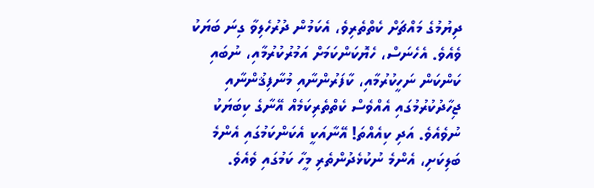ދިޔުމުގެ މައްޗަށް ކެތްތެރިވެ، އެކަމުން ދުރުހެލިވާ ގިނަ ބަޔަކު ވެއެވެ. އެހެނަސް، ހެޔޮކަންކަމަށް އަމުރުކުރުމާއި، ނުބައި ކަންކަން ނަހީކުރުމާއި، ކާފަރުންނާއި މުނާފިޤުންނާއި ޖިހާދުކުރުމުގައި އެއްވެސް ކެތްތެރިކަމެއް އޭނާގެ ކިބަޔަކު ނުވެއެވެ. އަދި ކިއެއްތަ! އޭނާއަކީ އެކަންކަމުގައި އެންމެ ބަލިކަށި، އެންމެ ނުކުޅެދުންތެރި މީހާ ކަމުގައި ވެއެވެ.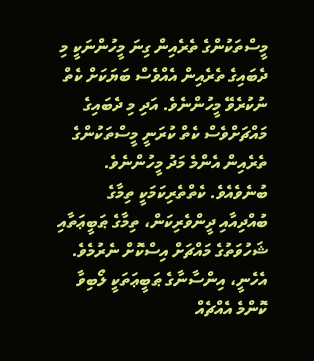މީސްތަކުންގެ ތެރެއިން ގިނަ މީހުންނަކީ މި ދެބައިގެ ތެރެއިން އެއްވެސް ބަޔަކަށް ކެތް ނުކުރެވޭ މީހުންނެވެ. އަދި މި ދެބައިގެ މައްޗަށްވެސް ކެތް ކުރަނީ މީސްތަކުންގެ ތެރެއިން އެންމެ މަދު މީހުންނެވެ.
ބުނެވެއެވެ. ކެތްތެރިކަމަކީ ތިމާގެ ބުއްދިއާއި ދީންވެރިކަން، ތިމާގެ ޠަބީޢަތާއި ޝަހުވަތުގެ މައްޗަށް އިސްކޮށް ނެރުމެވެ.
އެހެނީ، އިންސާނާގެ ޠަބީޢަތަކީ ލޯބިވާ ކޮންމެ އެއްޗެއް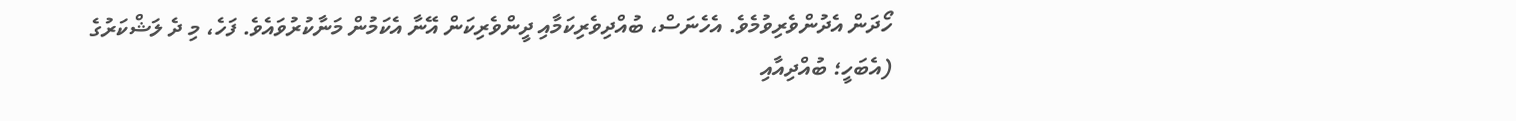ހޯދަން އެދުންވެރިވުމެވެ. އެހެނަސް، ބުއްދިވެރިކަމާއި ދީންވެރިކަން އޭނާ އެކަމުން މަނާކުރުވައެވެ. ފަހެ، މި ދެ ލަޝްކަރުގެ (އެބަހީ؛ ބުއްދިއާއި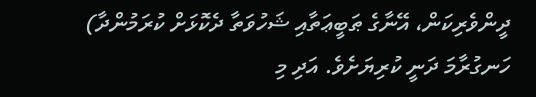ދީންވެރިކަން، އޭނާގެ ޠަބީޢަތާއި ޝަހުވަތާ ދެކޮޅަށް ކުރަމުންދާ) ހަނގުރާމަ ދަނީ ކުރިޔަށެވެ. އަދި މި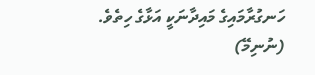ހަނގުރާމައިގެ މައިދާނަކީ އަޅާގެ ހިތެވެ.
(ނުނިމޭ)